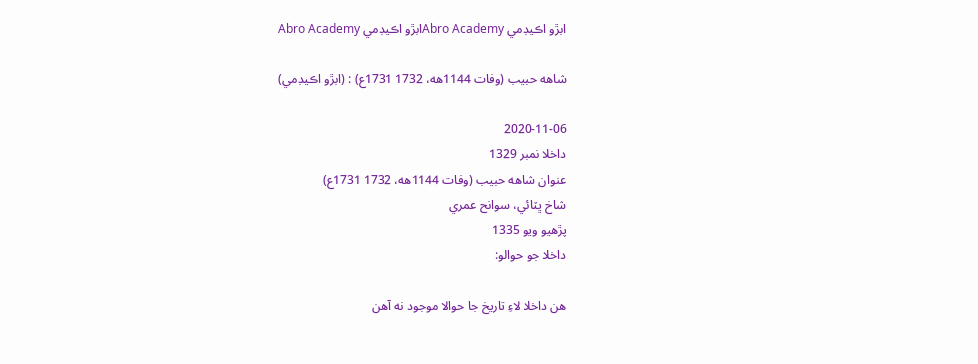ابڙو اڪيڊمي Abro Academyابڙو اڪيڊمي Abro Academy

شاهه حبيب (وفات 1144هه، 1732 1731ع) : (ابڙو اڪيڊمي)

2020-11-06
داخلا نمبر 1329
عنوان شاهه حبيب (وفات 1144هه، 1732 1731ع)
شاخ ڀٽائي، سوانح عمري
پڙهيو ويو 1335
داخلا جو حوالو:

هن داخلا لاءِ تاريخ جا حوالا موجود نه آهن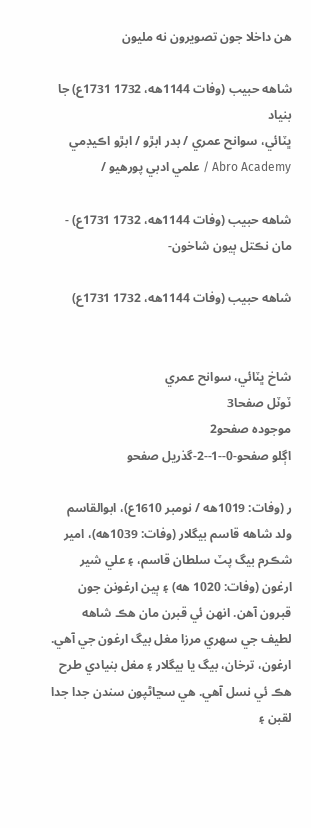هن داخلا جون تصويرون نه مليون

شاهه حبيب (وفات 1144هه، 1732 1731ع) جا بنياد
ڀٽائي، سوانح عمري / بدر ابڙو / ابڙو اڪيڊمي Abro Academy / علمي ادبي پورهيو /

شاهه حبيب (وفات 1144هه، 1732 1731ع) - مان نڪتل ٻيون شاخون-

شاهه حبيب (وفات 1144هه، 1732 1731ع)


شاخ ڀٽائي، سوانح عمري
ٽوٽل صفحا3
موجودہ صفحو2
اڳلو صفحو-0--1--2-گذريل صفحو

ر (وفات: 1019هه / نومبر 1610ع)، ابوالقاسم ولد شاهه قاسم بيگلار (وفات: 1039هه)، امير شڪرم بيگ پٽ سلطان قاسم، ۽ علي شير ارغون (وفات: 1020 هه) ۽ ٻين ارغونن جون قبرون آهن. انهن ئي قبرن مان هڪ شاهه لطيف جي سهري مرزا مغل بيگ ارغون جي آهي. ارغون، ترخان، بيگ يا بيگلار ۽ مغل بنيادي طرح هڪ ئي نسل آهي. هي سڃاڻپون سندن جدا جدا لقبن ۽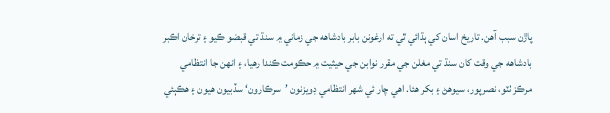پاڙن سبب آهن. تاريخ اسان کي ٻڌائي ٿي ته ارغونن بابر بادشاهه جي زماني ۾ سنڌ تي قبضو ڪيو ۽ ترخان اڪبر بادشاهه جي وقت کان سنڌ تي مغلن جي مقرر نوابن جي حيثيت ۾ حڪومت ڪندا رهيا، ۽ انهن جا انتظامي مرڪز ٺٽو، نصرپور، سيوهڻ ۽ بکر هئا. اهي چار ئي شهر انتظامي ڊويزنون ’سرڪارون‘ سڏبيون هيون ۽ هڪٻئي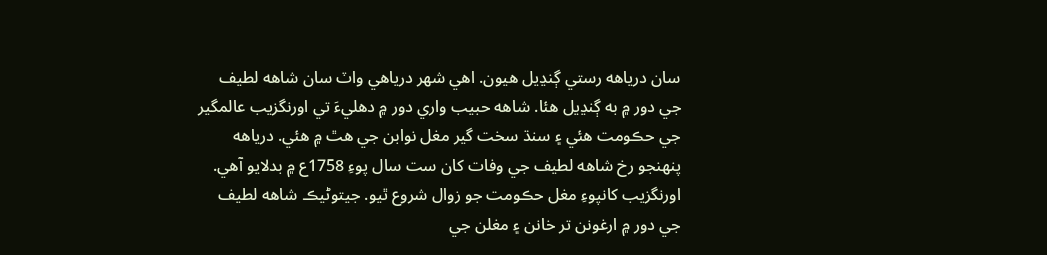سان درياهه رستي ڳنڍيل هيون. اهي شهر درياهي واٽ سان شاهه لطيف جي دور ۾ به ڳنڍيل هئا. شاهه حبيب واري دور ۾ دهليءَ تي اورنگزيب عالمگير جي حڪومت هئي ۽ سنڌ سخت گير مغل نوابن جي هٿ ۾ هئي. درياهه پنهنجو رخ شاهه لطيف جي وفات کان ست سال پوءِ 1758ع ۾ بدلايو آهي. اورنگزيب کانپوءِ مغل حڪومت جو زوال شروع ٿيو. جيتوڻيڪ شاهه لطيف جي دور ۾ ارغونن تر خانن ۽ مغلن جي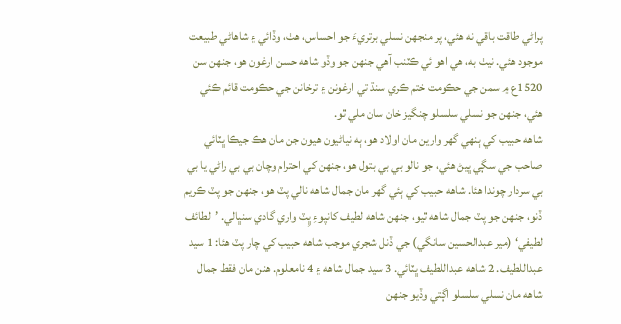پراڻي طاقت باقي نه هئي، پر منجهن نسلي برتريءَ جو احساس، هٺ، وڏائي ۽ شاهاڻي طبيعت موجود هئي. نيٺ به، هي اهو ئي ڪٽنب آهي جنهن جو وڏو شاهه حسن ارغون هو، جنهن سن 1520ع ۾ سمن جي حڪومت ختم ڪري سنڌ تي ارغونن ۽ ترخانن جي حڪومت قائم ڪئي هئي، جنهن جو نسلي سلسلو چنگيز خان سان ملي ٿو.
شاهه حبيب کي ٻنهي گهر وارين مان اولاد هو، ٻه نياڻيون هيون جن مان هڪ جيڪا ڀٽائي صاحب جي سڳي ڀيڻ هئي، جو نالو بي بي بتول هو، جنهن کي احترام وچان بي بي راڻي يا بي بي سردار چوندا هئا. شاهه حبيب کي ٻئي گهر مان جمال شاهه نالي پٽ هو، جنهن جو پٽ ڪريم ڏنو، جنهن جو پٽ جمال شاهه ٿيو، جنهن شاهه لطيف کانپوءِ ڀِٽ واري گادي سنڀالي. ’لطائف لطيفي‘ (مير عبدالحسين سانگي) جي ڏنل شجري موجب شاهه حبيب کي چار پٽ هئا: 1 سيد عبداللطيف. 2 شاهه عبداللطيف ڀٽائي. 3 سيد جمال شاهه ۽ 4 نامعلوم. هنن مان فقط جمال شاهه مان نسلي سلسلو اڳتي وڏيو جنهن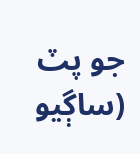جو پٽ (ساڳيو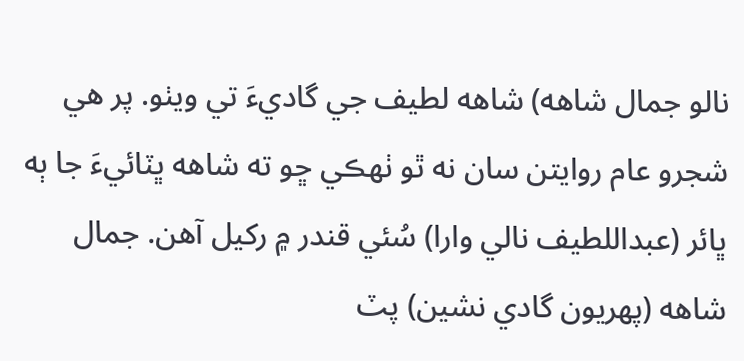نالو جمال شاهه) شاهه لطيف جي گاديءَ تي ويٺو. پر هي شجرو عام روايتن سان نه ٿو ٺهڪي ڇو ته شاهه ڀٽائيءَ جا ٻه ڀائر (عبداللطيف نالي وارا) سُئي قندر ۾ رکيل آهن. جمال شاهه (پهريون گادي نشين) پٽ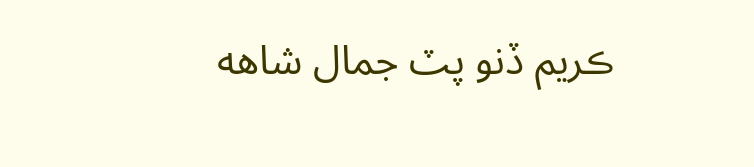ڪريم ڏنو پٽ جمال شاهه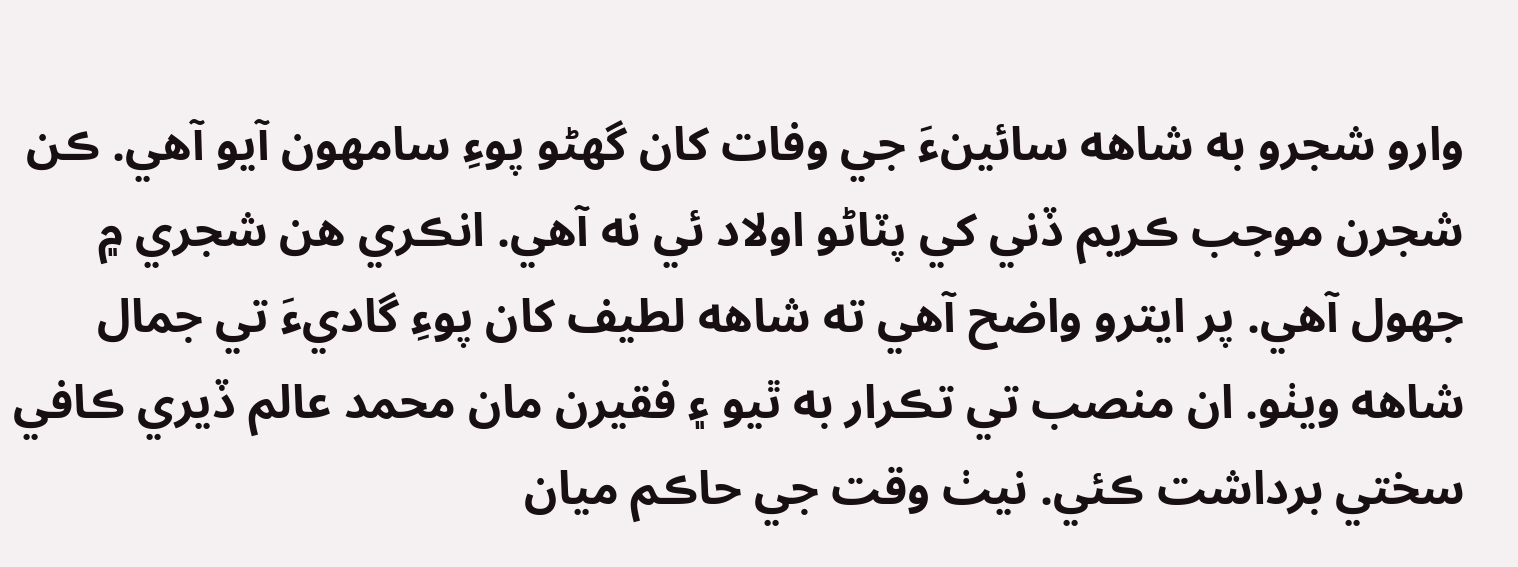وارو شجرو به شاهه سائينءَ جي وفات کان گهڻو پوءِ سامهون آيو آهي. ڪن شجرن موجب ڪريم ڏني کي پٽاڻو اولاد ئي نه آهي. انڪري هن شجري ۾ جهول آهي. پر ايترو واضح آهي ته شاهه لطيف کان پوءِ گاديءَ تي جمال شاهه ويٺو. ان منصب تي تڪرار به ٿيو ۽ فقيرن مان محمد عالم ڏيري ڪافي سختي برداشت ڪئي. نيٺ وقت جي حاڪم ميان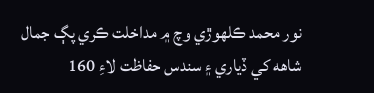نور محمد ڪلهوڙي وچ ۾ مداخلت ڪري پڳ جمال شاهه کي ڏياري ۽ سندس حفاظت لاءِ 160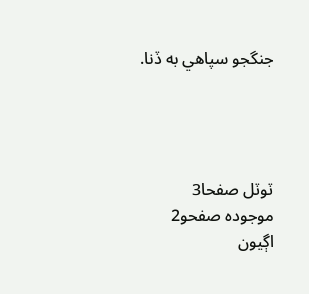جنگجو سپاهي به ڏنا.




ٽوٽل صفحا3
موجودہ صفحو2
اڳيون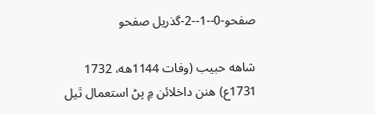صفحو-0--1--2-گذريل صفحو

شاهه حبيب (وفات 1144هه، 1732 1731ع) ھنن داخلائن ۾ پڻ استعمال ٿيل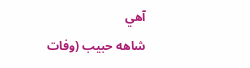آھي
شاهه حبيب (وفات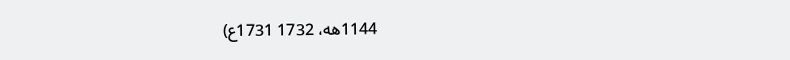1144هه، 1732 1731ع)